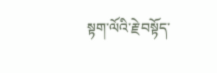སྟག་ལོའི་རྗེ་བསྟོད་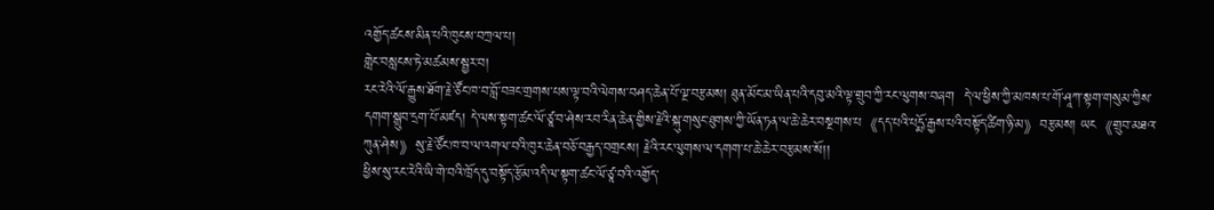འགྱོད་ཚངས་མིན་པའི་ཁུངས་བཀྲལ་པ།
གླེང་བསླངས་ཏེ་མཚམས་སྦྱར་བ།
རང་རེའི་ལོ་རྒྱུས་ཐོག་རྗེ་ཙོང་ཁ་བ་བློ་བཟང་གྲགས་པས་ལྟ་བའི་ལེགས་བཤད་ཆེན་པོ་ལྔ་བརྩམས། ཐུན་མོང་མ་ཡིན་པའི་དབུ་མའི་ལྟ་གྲུབ་ཀྱི་རང་ལུགས་བཞག  དེ་ལ་ཕྱིས་ཀྱི་མཁས་པ་གོ་ཤཱཀ་སྟག་གསུམ་ཀྱིས་དགག་སྒྲུབ་དྲག་པོ་མཛད། དེ་ལས་སྟག་ཚང་ལོ་ཙཱ་བ་ཤེས་རབ་རིན་ཆེན་གྱིས་རྗེའི་སྐུ་གསུང་ཐུགས་ཀྱི་ཡོན་ཏན་ལ་ཆེ་ཆེར་བསྔགས་པ《དད་པའི་པདྨོ་རྒྱས་པའི་བསྟོད་ཚིག་ཉི་མ》བརྩམས། ཡང《གྲུབ་མཐའ་ཀུན་ཤེས》སུ་རྗེ་ཙོང་ཁ་བ་ལ་འགལ་བའི་ཁུར་ཆེན་བཅོ་བརྒྱད་བགྲངས། རྗེའི་རང་ལུགས་ལ་དགག་པ་ཆེ་ཆེར་བརྩམས་སོ།།
ཕྱིས་སུ་རང་རེའི་ཡི་གེ་བའི་ཁྲོད་དུ་བསྟོད་རྩོམ་འདི་ལ་སྟག་ཚང་ལོ་ཙཱ་བའི་འགྱོད་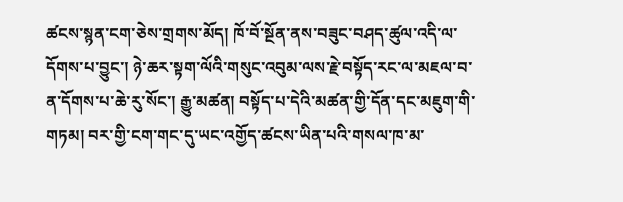ཚངས་སྙན་ངག་ཅེས་གྲགས་མོད། ཁོ་བོ་སྔོན་ནས་བཟུང་བཤད་ཚུལ་འདི་ལ་དོགས་པ་བྱུང་། ཉེ་ཆར་སྟག་ལོའི་གསུང་འབུམ་ལས་རྗེ་བསྟོད་རང་ལ་མཇལ་བ་ན་དོགས་པ་ཆེ་རུ་སོང་། རྒྱུ་མཚན། བསྟོད་པ་དེའི་མཚན་གྱི་དོན་དང་མཇུག་གི་གཏམ། བར་གྱི་ངག་གང་དུ་ཡང་འགྱོད་ཚངས་ཡིན་པའི་གསལ་ཁ་མ་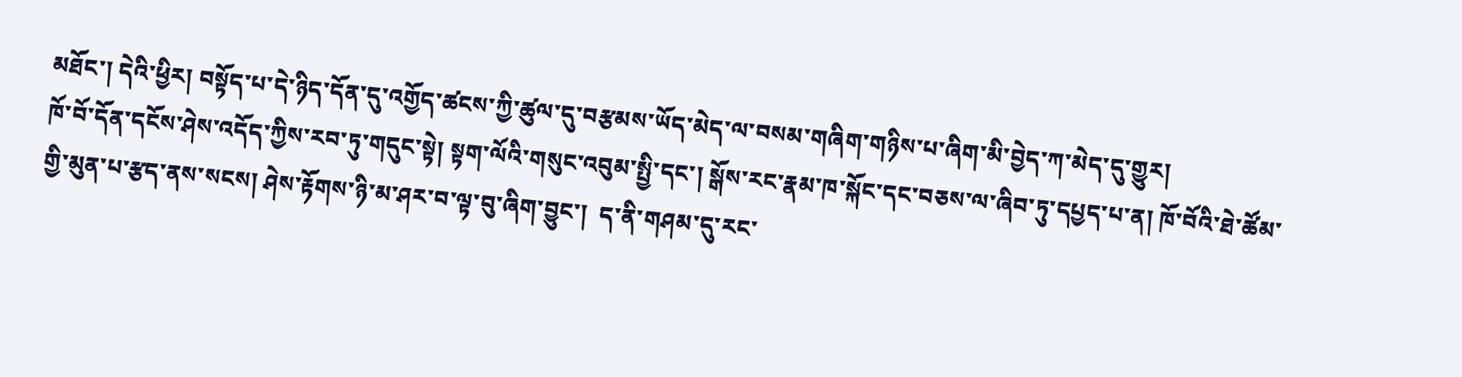མཐོང་། དེའི་ཕྱིར། བསྟོད་པ་དེ་ཉིད་དོན་དུ་འགྱོད་ཚངས་ཀྱི་ཚུལ་དུ་བརྩམས་ཡོད་མེད་ལ་བསམ་གཞིག་གཉིས་པ་ཞིག་མི་བྱེད་ཀ་མེད་དུ་གྱུར།
ཁོ་བོ་དོན་དངོས་ཤེས་འདོད་ཀྱིས་རབ་ཏུ་གདུང་སྟེ། སྟག་ལོའི་གསུང་འབུམ་སྤྱི་དང་། སྒོས་རང་རྣམ་ཁ་སྐོང་དང་བཅས་ལ་ཞིབ་ཏུ་དཔྱད་པ་ན། ཁོ་བོའི་ཐེ་ཚོམ་གྱི་མུན་པ་རྩད་ནས་སངས། ཤེས་རྟོགས་ཉི་མ་ཤར་བ་ལྟ་བུ་ཞིག་བྱུང་།  ད་ནི་གཤམ་དུ་རང་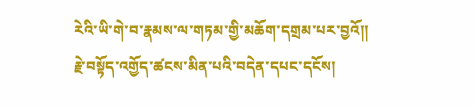རེའི་ཡི་གེ་བ་རྣམས་ལ་གཏམ་གྱི་མཆོག་དགྲམ་པར་བྱའོ།།
རྗེ་བསྟོད་འགྱོད་ཚངས་མིན་པའི་བདེན་དཔང་དངོས།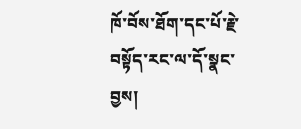ཁོ་བོས་ཐོག་དང་པོ་རྗེ་བསྟོད་རང་ལ་དོ་སྣང་བྱས།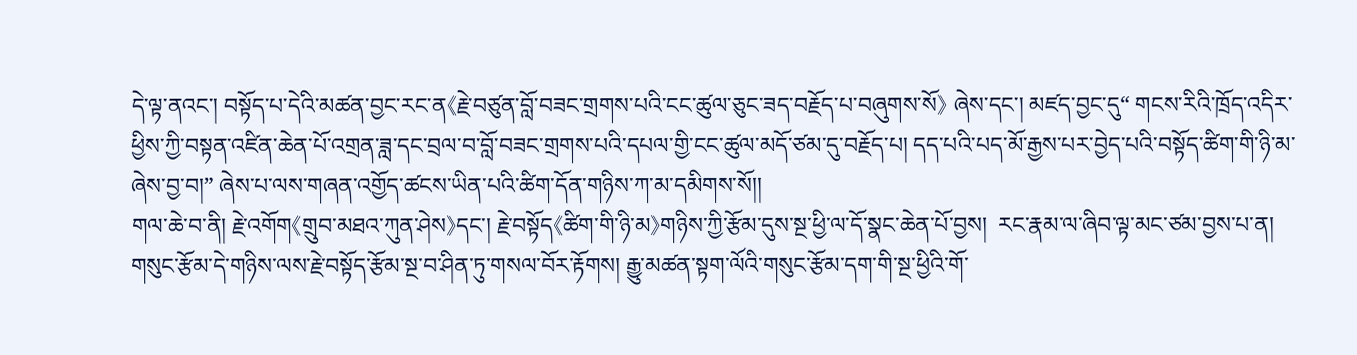དེ་ལྟ་ནའང་། བསྟོད་པ་དེའི་མཚན་བྱང་རང་ན《རྗེ་བཙུན་བློ་བཟང་གྲགས་པའི་ངང་ཚུལ་ཅུང་ཟད་བརྗོད་པ་བཞུགས་སོ》 ཞེས་དང་། མཛད་བྱང་དུ“ གངས་རིའི་ཁྲོད་འདིར་ཕྱིས་ཀྱི་བསྟན་འཛིན་ཆེན་པོ་འགྲན་ཟླ་དང་བྲལ་བ་བློ་བཟང་གྲགས་པའི་དཔལ་གྱི་ངང་ཚུལ་མདོ་ཙམ་དུ་བརྗོད་པ། དད་པའི་པད་མོ་རྒྱས་པར་བྱེད་པའི་བསྟོད་ཚིག་གི་ཉི་མ་ཞེས་བྱ་བ།” ཞེས་པ་ལས་གཞན་འགྱོད་ཚངས་ཡིན་པའི་ཚིག་དོན་གཉིས་ཀ་མ་དམིགས་སོ།།
གལ་ཆེ་བ་ནི། རྗེ་འགོག《གྲུབ་མཐའ་ཀུན་ཤེས》དང་། རྗེ་བསྟོད《ཚིག་གི་ཉི་མ》གཉིས་ཀྱི་རྩོམ་དུས་སྔ་ཕྱི་ལ་དོ་སྣང་ཆེན་པོ་བྱས།  རང་རྣམ་ལ་ཞིབ་ལྟ་མང་ཙམ་བྱས་པ་ན། གསུང་རྩོམ་དེ་གཉིས་ལས་རྗེ་བསྟོད་རྩོམ་སྔ་བ་ཤིན་ཏུ་གསལ་བོར་རྟོགས། རྒྱུ་མཚན་སྟག་ལོའི་གསུང་རྩོམ་དག་གི་སྔ་ཕྱིའི་གོ་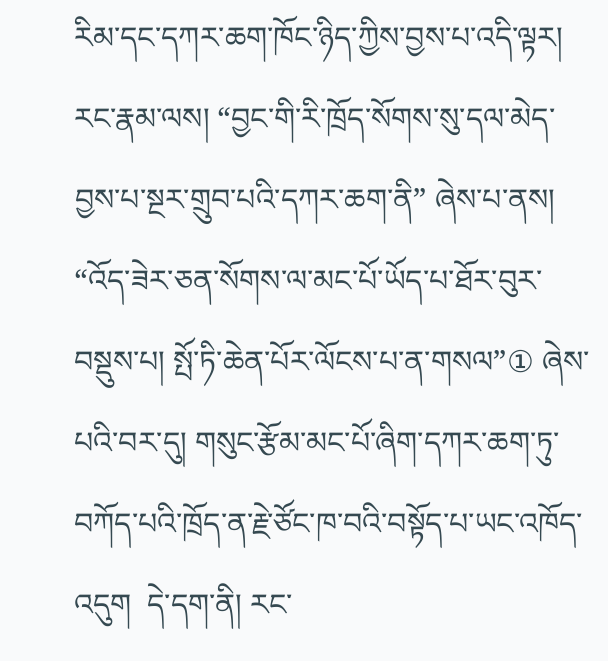རིམ་དང་དཀར་ཆག་ཁོང་ཉིད་ཀྱིས་བྱས་པ་འདི་ལྟར།  རང་རྣམ་ལས། “བྱང་གི་རི་ཁྲོད་སོགས་སུ་དལ་མེད་བྱས་པ་སྔར་གྲུབ་པའི་དཀར་ཆག་ནི” ཞེས་པ་ནས། “འོད་ཟེར་ཅན་སོགས་ལ་མང་པོ་ཡོད་པ་ཐོར་བུར་བསྡུས་པ། སྤོ་ཏི་ཆེན་པོར་ལོངས་པ་ན་གསལ”① ཞེས་པའི་བར་དུ། གསུང་རྩོམ་མང་པོ་ཞིག་དཀར་ཆག་ཏུ་བཀོད་པའི་ཁྲོད་ན་རྗེ་ཙོང་ཁ་བའི་བསྟོད་པ་ཡང་འཁོད་འདུག  དེ་དག་ནི། རང་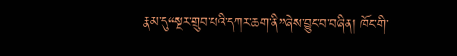རྣམ་དུ“སྔར་གྲུབ་པའི་དཀར་ཆག་ནི”ཞེས་བྱུང་བ་བཞིན། ཁོང་གི་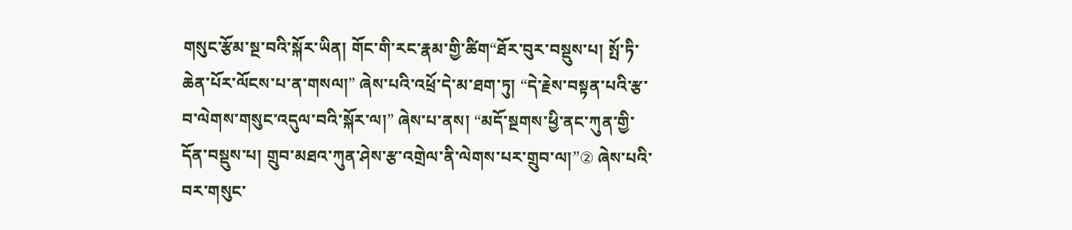གསུང་རྩོམ་སྔ་བའི་སྐོར་ཡིན། གོང་གི་རང་རྣམ་གྱི་ཚིག“ཐོར་བུར་བསྡུས་པ། སྤོ་ཏི་ཆེན་པོར་ལོངས་པ་ན་གསལ།” ཞེས་པའི་འཕྲོ་དེ་མ་ཐག་ཏུ། “དེ་རྗེས་བསྟན་པའི་རྩ་བ་ལེགས་གསུང་འདུལ་བའི་སྐོར་ལ།” ཞེས་པ་ནས། “མདོ་སྔགས་ཕྱི་ནང་ཀུན་གྱི་དོན་བསྡུས་པ། གྲུབ་མཐའ་ཀུན་ཤེས་རྩ་འགྲེལ་ནི་ལེགས་པར་གྲུབ་ལ།”② ཞེས་པའི་བར་གསུང་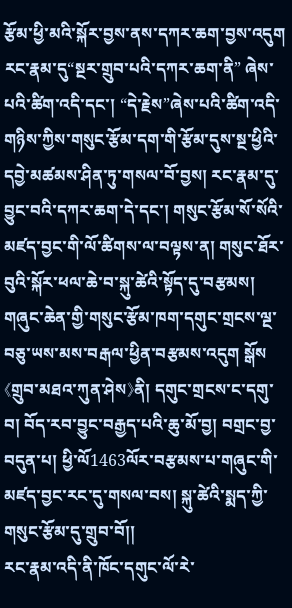རྩོམ་ཕྱི་མའི་སྐོར་བྱས་ནས་དཀར་ཆག་བྱས་འདུག   རང་རྣམ་དུ“སྔར་གྲུབ་པའི་དཀར་ཆག་ནི” ཞེས་པའི་ཚིག་འདི་དང་། “དེ་རྗེས”ཞེས་པའི་ཚིག་འདི་གཉིས་ཀྱིས་གསུང་རྩོམ་དག་གི་རྩོམ་དུས་སྔ་ཕྱིའི་དབྱེ་མཚམས་ཤིན་ཏུ་གསལ་བོ་བྱས། རང་རྣམ་དུ་བྱུང་བའི་དཀར་ཆག་དེ་དང་། གསུང་རྩོམ་སོ་སོའི་མཛད་བྱང་གི་ལོ་ཚིགས་ལ་བལྟས་ན། གསུང་ཐོར་བུའི་སྐོར་ཕལ་ཆེ་བ་སྐུ་ཚེའི་སྟོད་དུ་བརྩམས། གཞུང་ཆེན་གྱི་གསུང་རྩོམ་ཁག་དགུང་གྲངས་ལྔ་བཅུ་ཡས་མས་བརྒལ་ཕྱིན་བརྩམས་འདུག སྒོས《གྲུབ་མཐའ་ཀུན་ཤེས》ནི། དགུང་གྲངས་ང་དགུ་བ། བོད་རབ་བྱུང་བརྒྱད་པའི་ཆུ་མོ་བྱ། བགྲང་བྱ་བདུན་པ། ཕྱི་ལོ1463ལོར་བརྩམས་པ་གཞུང་གི་མཛད་བྱང་རང་དུ་གསལ་བས། སྐུ་ཚེའི་སྨད་ཀྱི་གསུང་རྩོམ་དུ་གྲུབ་བོ།།
རང་རྣམ་འདི་ནི་ཁོང་དགུང་ལོ་རེ་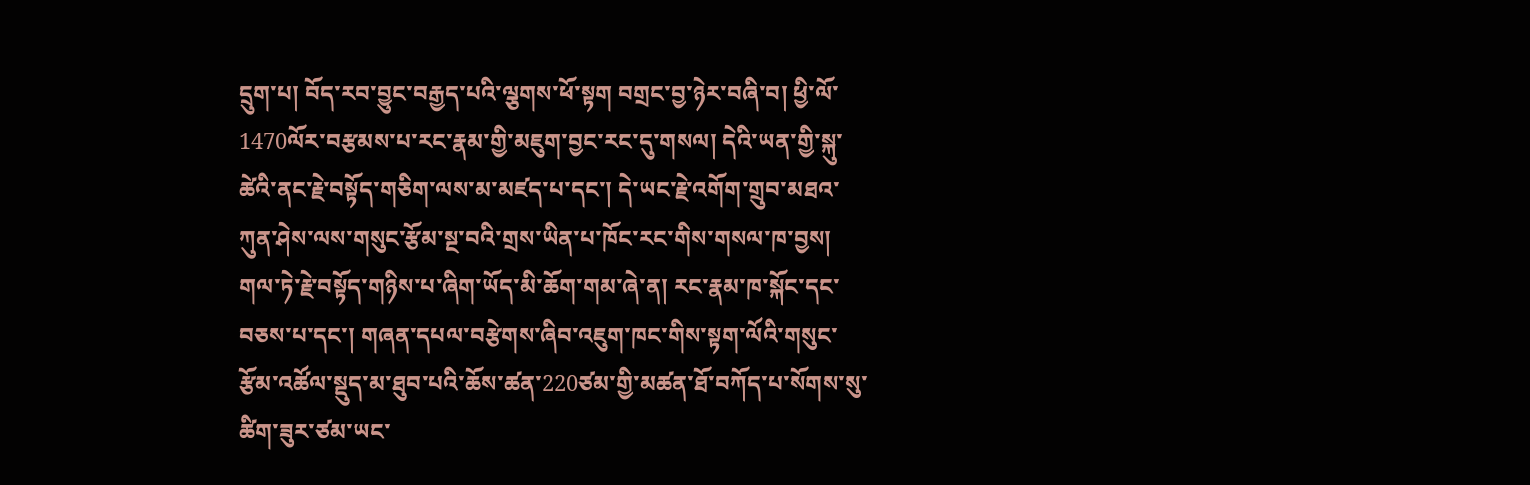དྲུག་པ། བོད་རབ་བྱུང་བརྒྱད་པའི་ལྕགས་ཕོ་སྟག བགྲང་བྱ་ཉེར་བཞི་བ། ཕྱི་ལོ་1470ལོར་བརྩམས་པ་རང་རྣམ་གྱི་མཇུག་བྱང་རང་དུ་གསལ། དེའི་ཡན་གྱི་སྐུ་ཚེའི་ནང་རྗེ་བསྟོད་གཅིག་ལས་མ་མཛད་པ་དང་། དེ་ཡང་རྗེ་འགོག་གྲུབ་མཐའ་ཀུན་ཤེས་ལས་གསུང་རྩོམ་སྔ་བའི་གྲས་ཡིན་པ་ཁོང་རང་གིས་གསལ་ཁ་བྱས། གལ་ཏེ་རྗེ་བསྟོད་གཉིས་པ་ཞིག་ཡོད་མི་ཆོག་གམ་ཞེ་ན། རང་རྣམ་ཁ་སྐོང་དང་བཅས་པ་དང་། གཞན་དཔལ་བརྩེགས་ཞིབ་འཇུག་ཁང་གིས་སྟག་ལོའི་གསུང་རྩོམ་འཚོལ་སྡུད་མ་ཐུབ་པའི་ཆོས་ཚན་220ཙམ་གྱི་མཚན་ཐོ་བཀོད་པ་སོགས་སུ་ཚིག་ཟུར་ཙམ་ཡང་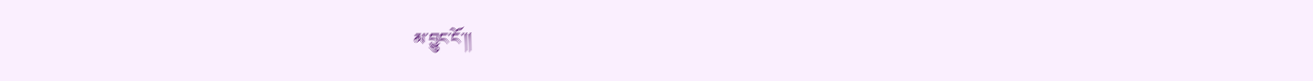མ་བྱུང་ངོ་།།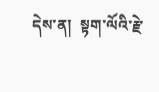དེས་ན།  སྟག་ལོའི་རྗེ་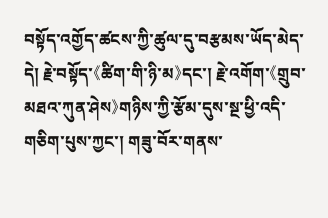བསྟོད་འགྱོད་ཚངས་ཀྱི་ཚུལ་དུ་བརྩམས་ཡོད་མེད་དེ། རྗེ་བསྟོད་《ཚིག་གི་ཉི་མ》དང་། རྗེ་འགོག་《གྲུབ་མཐའ་ཀུན་ཤེས》གཉིས་ཀྱི་རྩོམ་དུས་སྔ་ཕྱི་འདི་གཅིག་པུས་ཀྱང་། གཟུ་བོར་གནས་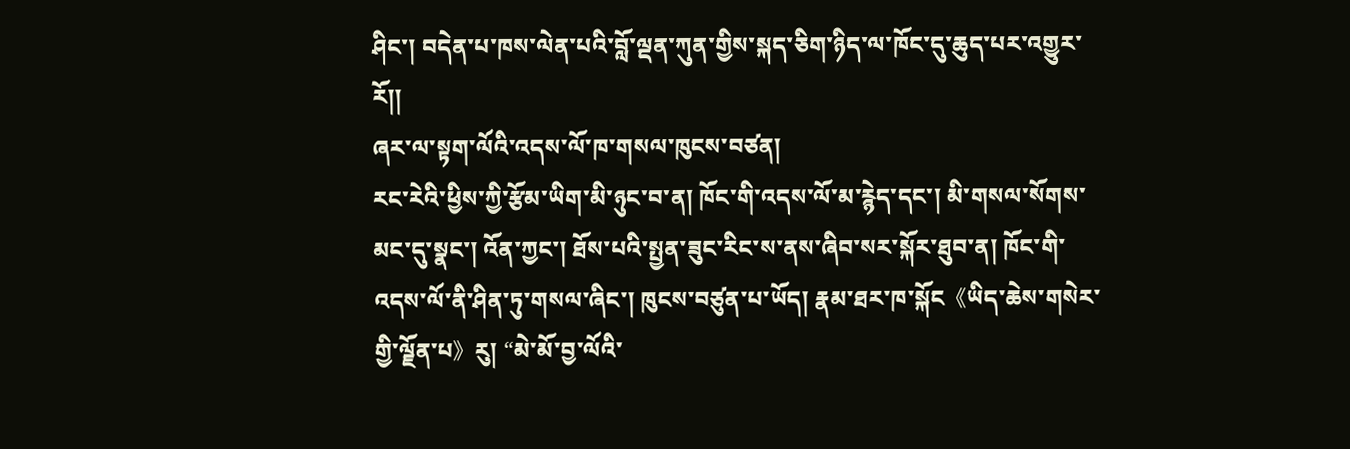ཤིང་། བདེན་པ་ཁས་ལེན་པའི་བློ་ལྡན་ཀུན་གྱིས་སྐད་ཅིག་ཉིད་ལ་ཁོང་དུ་ཆུད་པར་འགྱུར་རོ།།
ཞར་ལ་སྟག་ལོའི་འདས་ལོ་ཁ་གསལ་ཁུངས་བཙན།
རང་རེའི་ཕྱིས་ཀྱི་རྩོམ་ཡིག་མི་ཉུང་བ་ན། ཁོང་གི་འདས་ལོ་མ་རྙེད་དང་། མི་གསལ་སོགས་མང་དུ་སྣང་། འོན་ཀྱང་། ཐོས་པའི་སྤྱན་ཟུང་རིང་ས་ནས་ཞིབ་སར་སྐོར་ཐུབ་ན། ཁོང་གི་འདས་ལོ་ནི་ཤིན་ཏུ་གསལ་ཞིང་། ཁུངས་བཙུན་པ་ཡོད། རྣམ་ཐར་ཁ་སྐོང《ཡིད་ཆེས་གསེར་གྱི་ལྗོན་པ》རུ། “མེ་མོ་བྱ་ལོའི་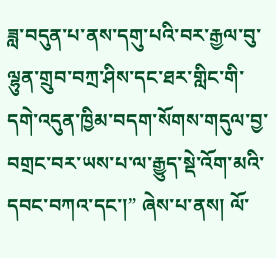ཟླ་བདུན་པ་ནས་དགུ་པའི་བར་རྒྱལ་བུ་ལྷུན་གྲུབ་བཀྲ་ཤིས་དང་ཐར་གླིང་གི་དགེ་འདུན་ཁྱིམ་བདག་སོགས་གདུལ་བྱ་བགྲང་བར་ཡས་པ་ལ་རྒྱུད་སྡེ་འོག་མའི་དབང་བཀའ་དང་།” ཞེས་པ་ནས། ལོ་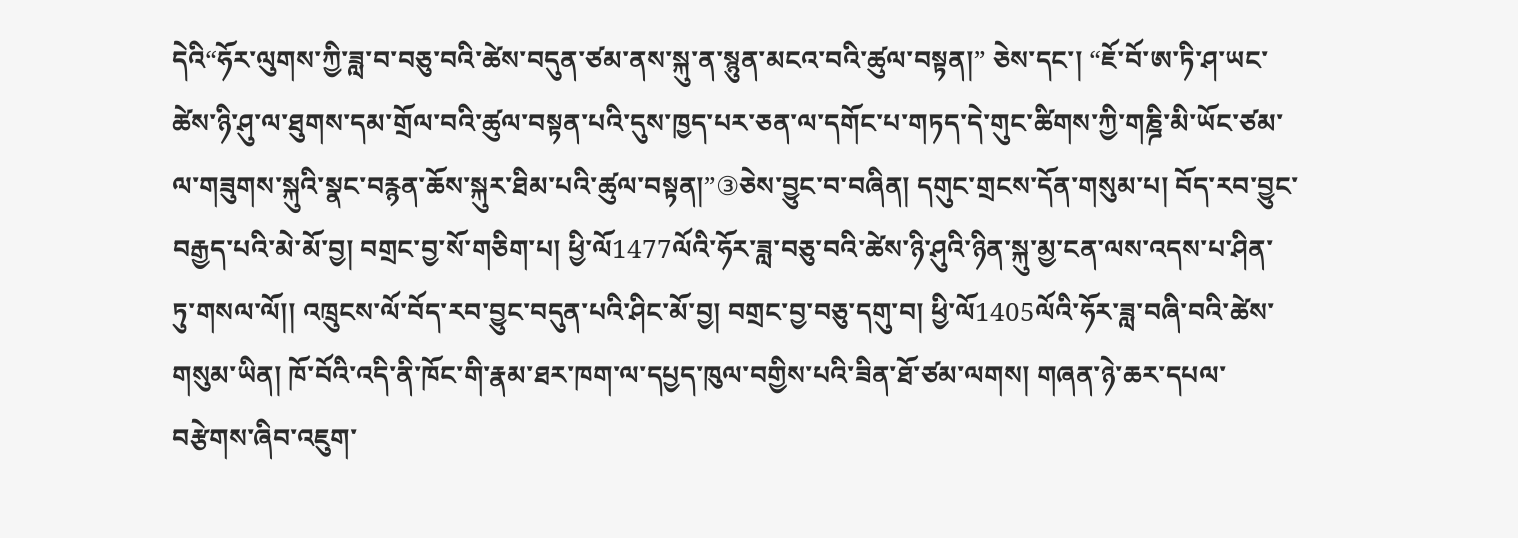དེའི“ཧོར་ལུགས་ཀྱི་ཟླ་བ་བཅུ་བའི་ཚེས་བདུན་ཙམ་ནས་སྐུ་ན་སྙུན་མངའ་བའི་ཚུལ་བསྟན།” ཅེས་དང་། “ཇོ་བོ་ཨ་ཏི་ཤ་ཡང་ཚེས་ཉི་ཤུ་ལ་ཐུགས་དམ་གྲོལ་བའི་ཚུལ་བསྟན་པའི་དུས་ཁྱད་པར་ཅན་ལ་དགོང་པ་གཏད་དེ་གུང་ཚིགས་ཀྱི་གཎྜི་མི་ཡོང་ཙམ་ལ་གཟུགས་སྐུའི་སྣང་བརྙན་ཆོས་སྐུར་ཐིམ་པའི་ཚུལ་བསྟན།”③ཅེས་བྱུང་བ་བཞིན། དགུང་གྲངས་དོན་གསུམ་པ། བོད་རབ་བྱུང་བརྒྱད་པའི་མེ་མོ་བྱ། བགྲང་བྱ་སོ་གཅིག་པ། ཕྱི་ལོ1477ལོའི་ཧོར་ཟླ་བཅུ་བའི་ཚེས་ཉི་ཤུའི་ཉིན་སྐུ་མྱ་ངན་ལས་འདས་པ་ཤིན་ཏུ་གསལ་ལོ།། འཁྲུངས་ལོ་བོད་རབ་བྱུང་བདུན་པའི་ཤིང་མོ་བྱ། བགྲང་བྱ་བཅུ་དགུ་བ། ཕྱི་ལོ1405ལོའི་ཧོར་ཟླ་བཞི་བའི་ཚེས་གསུམ་ཡིན། ཁོ་བོའི་འདི་ནི་ཁོང་གི་རྣམ་ཐར་ཁག་ལ་དཔྱད་ཁུལ་བགྱིས་པའི་ཟིན་ཐོ་ཙམ་ལགས། གཞན་ཉེ་ཆར་དཔལ་བརྩེགས་ཞིབ་འཇུག་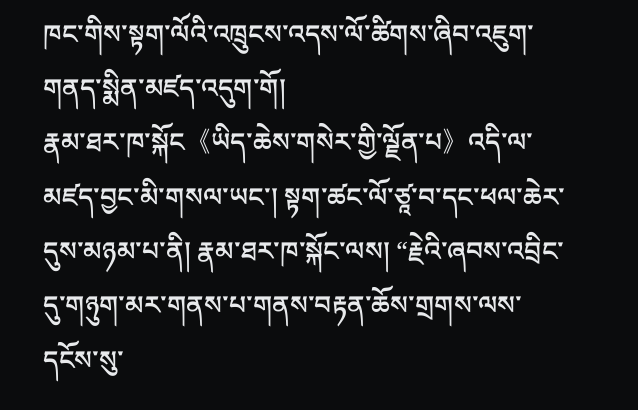ཁང་གིས་སྟག་ལོའི་འཁྲུངས་འདས་ལོ་ཚིགས་ཞིབ་འཇུག་གནད་སྨིན་མཛད་འདུག་གོ།
རྣམ་ཐར་ཁ་སྐོང《ཡིད་ཆེས་གསེར་གྱི་ལྗོན་པ》འདི་ལ་མཛད་བྱང་མི་གསལ་ཡང་། སྟག་ཚང་ལོ་ཙཱ་བ་དང་ཕལ་ཆེར་དུས་མཉམ་པ་ནི། རྣམ་ཐར་ཁ་སྐོང་ལས། “རྗེའི་ཞབས་འབྲིང་དུ་གཉུག་མར་གནས་པ་གནས་བརྟན་ཆོས་གྲགས་ལས་དངོས་སུ་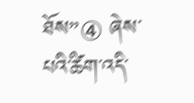ཐོས”④ ཞེས་པའི་ཚིག་འདི་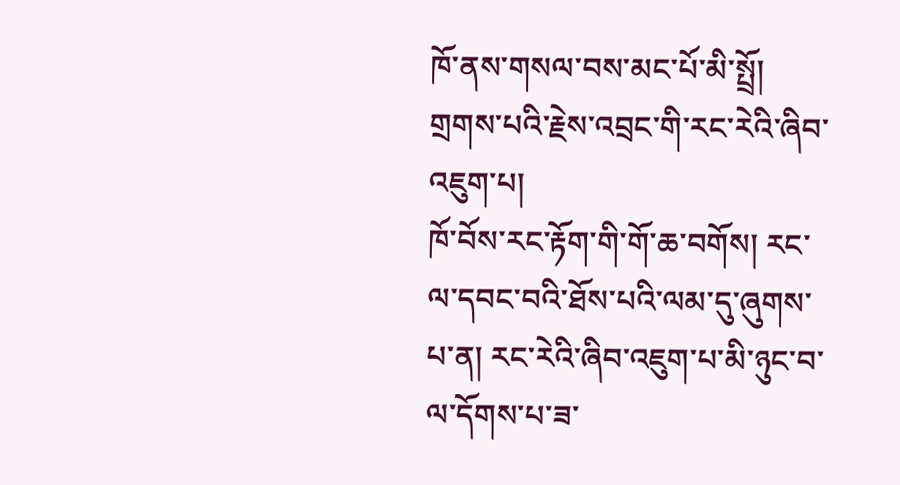ཁོ་ནས་གསལ་བས་མང་པོ་མི་སྤྲོ།
གྲགས་པའི་རྗེས་འབྲང་གི་རང་རེའི་ཞིབ་འཇུག་པ།
ཁོ་བོས་རང་རྟོག་གི་གོ་ཆ་བགོས། རང་ལ་དབང་བའི་ཐོས་པའི་ལམ་དུ་ཞུགས་པ་ན། རང་རེའི་ཞིབ་འཇུག་པ་མི་ཉུང་བ་ལ་དོགས་པ་ཟ་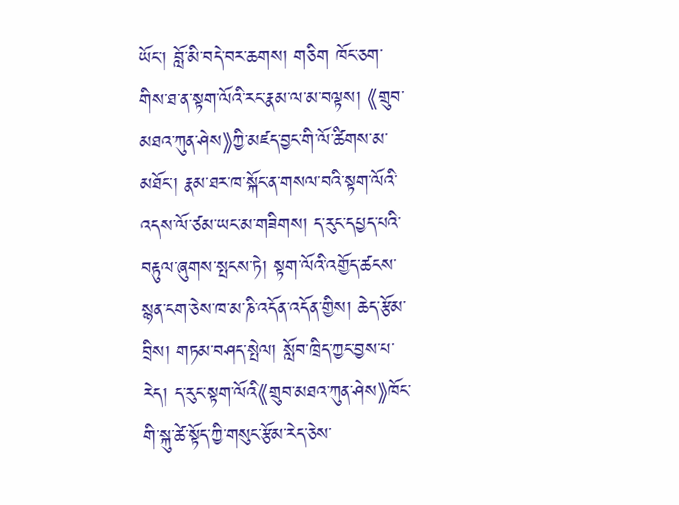ཡོང་། བློ་མི་བདེ་བར་ཆགས། གཅིག ཁོང་ཅག་གིས་ཐ་ན་སྟག་ལོའི་རང་རྣམ་ལ་མ་བལྟས། 《གྲུབ་མཐའ་ཀུན་ཤེས》ཀྱི་མཛད་བྱང་གི་ལོ་ཚིགས་མ་མཐོང་། རྣམ་ཐར་ཁ་སྐོང་ན་གསལ་བའི་སྟག་ལོའི་འདས་ལོ་ཙམ་ཡང་མ་གཟིགས། ད་རུང་དཔྱད་པའི་བརྟུལ་ཞུགས་སྤངས་ཏེ། སྟག་ལོའི་འགྱོད་ཚངས་སྙན་ངག་ཅེས་ཁ་མ་ཎི་འདོན་འདོན་གྱིས། ཆེད་རྩོམ་བྲིས། གཏམ་བཤད་སྤེལ། སློབ་ཁྲིད་ཀྱང་བྱས་པ་རེད། ད་རུང་སྟག་ལོའི《གྲུབ་མཐའ་ཀུན་ཤེས》ཁོང་གི་སྐུ་ཚེ་སྟོད་ཀྱི་གསུང་རྩོམ་རེད་ཅེས་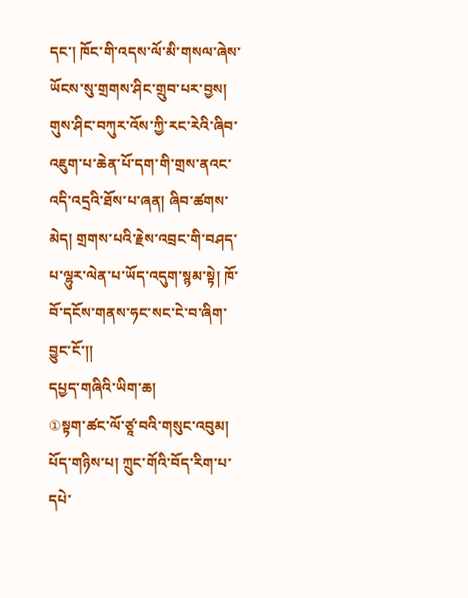དང་། ཁོང་གི་འདས་ལོ་མི་གསལ་ཞེས་ཡོངས་སུ་གྲགས་ཤིང་གྲུབ་པར་བྱས། གུས་ཤིང་བཀུར་འོས་ཀྱི་རང་རེའི་ཞིབ་འཇུག་པ་ཆེན་པོ་དག་གི་གྲས་ནའང་འདི་འདྲའི་ཐོས་པ་ཞན། ཞིབ་ཚགས་མེད། གྲགས་པའི་རྗེས་འབྲང་གི་བཤད་པ་ལྷུར་ལེན་པ་ཡོད་འདུག་སྙམ་སྟེ། ཁོ་བོ་དངོས་གནས་ཧང་སང་ངེ་བ་ཞིག་བྱུང་ངོ་།།
དཔྱད་གཞིའི་ཡིག་ཆ།
①སྟག་ཚང་ལོ་ཙཱ་བའི་གསུང་འབུམ། པོད་གཉིས་པ། ཀྲུང་གོའི་བོད་རིག་པ་དཔེ་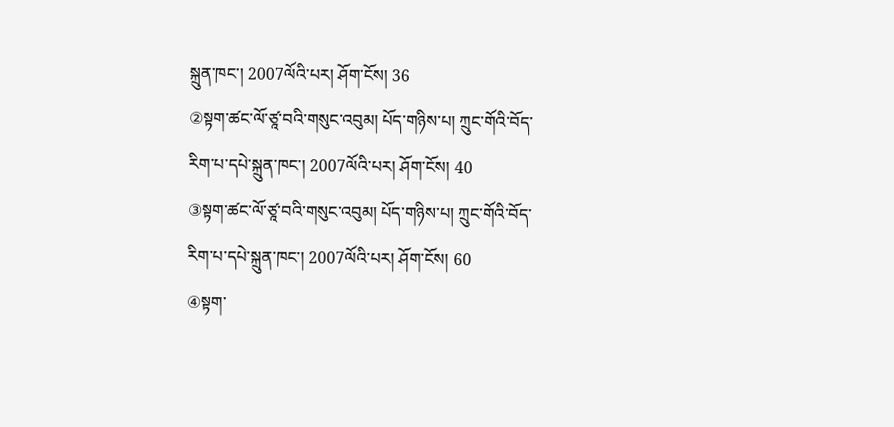སྐྲུན་ཁང་། 2007ལོའི་པར། ཤོག་ངོས། 36
②སྟག་ཚང་ལོ་ཙཱ་བའི་གསུང་འབུམ། པོད་གཉིས་པ། ཀྲུང་གོའི་བོད་རིག་པ་དཔེ་སྐྲུན་ཁང་། 2007ལོའི་པར། ཤོག་ངོས། 40
③སྟག་ཚང་ལོ་ཙཱ་བའི་གསུང་འབུམ། པོད་གཉིས་པ། ཀྲུང་གོའི་བོད་རིག་པ་དཔེ་སྐྲུན་ཁང་། 2007ལོའི་པར། ཤོག་ངོས། 60
④སྟག་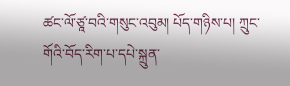ཚང་ལོ་ཙཱ་བའི་གསུང་འབུམ། པོད་གཉིས་པ། ཀྲུང་གོའི་བོད་རིག་པ་དཔེ་སྐྲུན་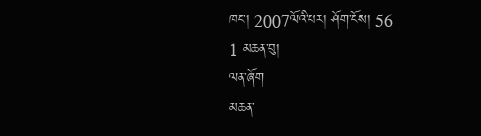ཁང་། 2007ལོའི་པར། ཤོག་ངོས། 56
1 མཆན་བུ།
ལན་ཞོག
མཆན་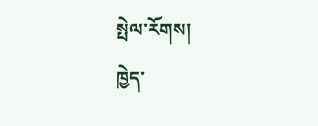སྤེལ་རོགས།
ཁྱེད་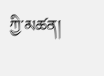ཀྱི་མཚན།